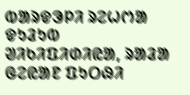ᱵᱟᱨᱫᱳᱞᱤ ᱨᱮᱦᱬᱟ ᱫᱩᱲᱩᱵ
ᱣᱤᱠᱤᱯᱤᱰᱤᱭᱟ, ᱨᱟᱲᱟ ᱜᱮᱭᱟᱱ ᱯᱩᱛᱷᱤ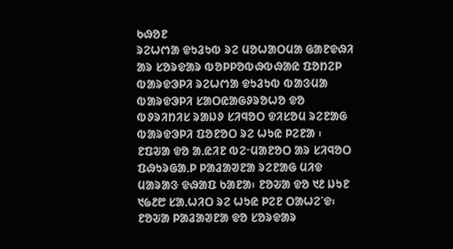ᱠᱷᱚᱱ
ᱨᱮᱦᱬᱟ ᱫᱩᱲᱩᱵ ᱨᱮ ᱢᱚᱦᱟᱛᱢᱟ ᱜᱟᱱᱫᱷᱤ ᱟᱨ ᱥᱚᱨᱫᱟᱨ ᱵᱚᱞᱞᱚᱵᱷᱵᱷᱟᱭ ᱯᱚᱴᱮᱞ
ᱵᱟᱨᱫᱳᱞᱤ ᱨᱮᱦᱬᱟ ᱫᱩᱲᱩᱵ ᱵᱟᱝᱢᱟ ᱵᱟᱨᱫᱳᱞᱤ ᱥᱟᱛᱭᱟᱜᱽᱨᱚᱦᱚ ᱫᱚ ᱵᱽᱨᱤᱴᱤᱥ ᱨᱟᱡᱽ ᱥᱤᱧᱚᱛ ᱫᱤᱥᱚᱢ ᱨᱮᱱᱟᱜ ᱵᱟᱨᱫᱳᱞᱤ ᱯᱚᱱᱚᱛ ᱨᱮ ᱦᱩᱭ ᱞᱮᱱᱟ ᱾ ᱱᱯᱶᱟ ᱫᱚ ᱟᱹᱭᱤᱱ ᱵᱮᱼᱢᱟᱱᱚᱛ ᱟᱨ ᱥᱤᱧᱚᱛ ᱯᱷᱩᱨᱜᱟᱹᱞ ᱞᱟᱲᱟᱣᱱᱟ ᱨᱮᱱᱟᱜ ᱢᱤᱫ ᱢᱟᱨᱟᱝ ᱫᱷᱟᱯ ᱠᱟᱱᱟ᱾ ᱱᱚᱶᱟ ᱫᱚ ᱑᱒ ᱡᱩᱱ ᱑᱙᱒᱘ ᱥᱟᱹᱦᱤᱛ ᱨᱮ ᱦᱩᱭ ᱞᱮᱱ ᱛᱟᱦᱮᱸᱫ᱾ ᱱᱚᱶᱟ ᱞᱟᱲᱟᱣᱱᱟ ᱫᱚ ᱥᱚᱨᱫᱟᱨ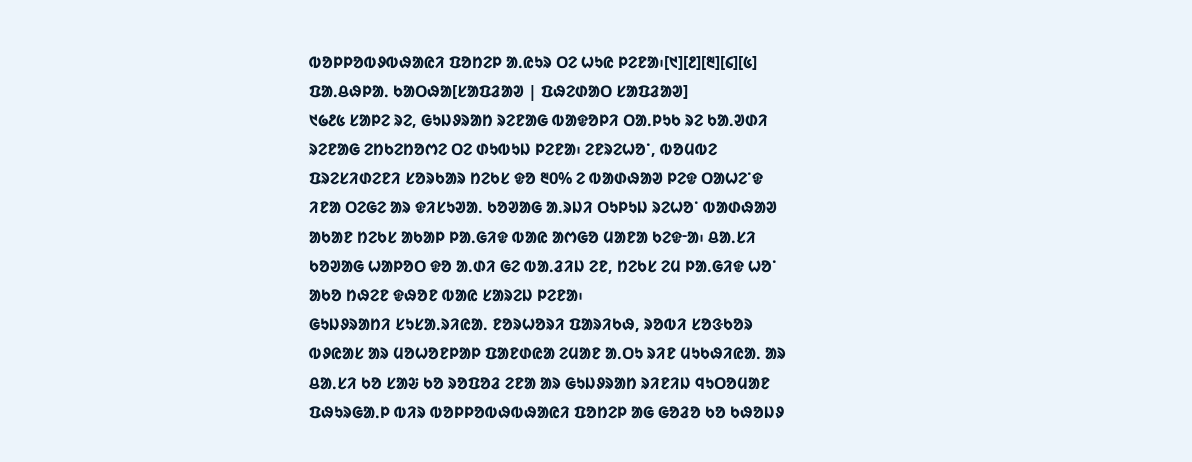ᱵᱚᱞᱞᱚᱵᱽᱵᱷᱟᱭᱤ ᱯᱚᱴᱮᱞ ᱟᱹᱭᱩᱨ ᱛᱮ ᱦᱩᱭ ᱞᱮᱱᱟ᱾[᱑][᱒][᱓][᱔][᱕]
ᱯᱟᱹᱪᱷᱞᱟᱹ ᱠᱟᱛᱷᱟ[ᱥᱟᱯᱲᱟᱣ | ᱯᱷᱮᱰᱟᱛ ᱥᱟᱯᱲᱟᱣ]
᱑᱙᱒᱕ ᱥᱟᱞᱮ ᱨᱮ, ᱜᱩᱡᱽᱨᱟᱴ ᱨᱮᱱᱟᱜ ᱵᱟᱫᱚᱞᱤ ᱛᱟᱹᱞᱩᱠ ᱨᱮ ᱠᱟᱹᱣᱰᱤ ᱨᱮᱱᱟᱜ ᱮᱴᱠᱮᱴᱚᱬᱮ ᱛᱮ ᱰᱩᱵᱩᱡ ᱞᱮᱱᱟ᱾ ᱮᱱᱨᱮᱦᱚᱸ, ᱵᱚᱢᱵᱮ ᱯᱨᱮᱥᱤᱰᱮᱱᱤ ᱥᱚᱨᱠᱟᱨ ᱴᱮᱠᱥ ᱫᱚ ᱓᱐% ᱮ ᱵᱟᱰᱷᱟᱣ ᱞᱮᱫ ᱛᱟᱦᱮᱸᱫ ᱤᱱᱟ ᱛᱮᱜᱮ ᱟᱨ ᱫᱤᱥᱩᱣᱟᱹ ᱠᱚᱣᱟᱜ ᱟᱹᱨᱡᱤ ᱛᱩᱞᱩᱡ ᱨᱮᱦᱚᱸ ᱵᱟᱰᱷᱟᱣ ᱟᱠᱟᱱ ᱴᱮᱠᱥ ᱟᱠᱟᱞ ᱞᱟᱹᱜᱤᱫ ᱵᱟᱭ ᱟᱬᱜᱚ ᱢᱟᱱᱟ ᱠᱮᱫᱼᱟ᱾ ᱪᱟᱹᱥᱤ ᱠᱚᱣᱟᱜ ᱦᱟᱞᱚᱛ ᱫᱚ ᱟᱹᱰᱤ ᱜᱮ ᱵᱟᱹᱲᱤᱡ ᱮᱱ, ᱴᱮᱠᱥ ᱮᱢ ᱞᱟᱹᱜᱤᱫ ᱦᱚᱸ ᱟᱠᱚ ᱴᱷᱮᱱ ᱫᱷᱚᱱ ᱵᱟᱭ ᱥᱟᱨᱮᱡ ᱞᱮᱱᱟ᱾
ᱜᱩᱡᱽᱨᱟᱴᱤ ᱥᱩᱥᱟᱹᱨᱤᱭᱟᱹ ᱱᱚᱨᱦᱚᱨᱤ ᱯᱟᱨᱤᱠᱷ, ᱨᱚᱵᱤ ᱥᱚᱝᱠᱚᱨ ᱵᱽᱭᱟᱥ ᱟᱨ ᱢᱚᱦᱚᱱᱞᱟᱞ ᱯᱟᱱᱰᱭᱟ ᱮᱢᱟᱱ ᱟᱹᱛᱩ ᱨᱤᱱ ᱢᱩᱠᱷᱤᱭᱟᱹ ᱟᱨ ᱪᱟᱹᱥᱤ ᱠᱚ ᱥᱟᱶ ᱠᱚ ᱨᱚᱯᱚᱲ ᱮᱱᱟ ᱟᱨ ᱜᱩᱡᱽᱨᱟᱴ ᱨᱤᱱᱤᱡ ᱧᱩᱛᱚᱢᱟᱱ ᱯᱷᱩᱨᱜᱟᱹᱞ ᱵᱤᱨ ᱵᱚᱞᱞᱚᱵᱷᱵᱷᱟᱭᱤ ᱯᱚᱴᱮᱞ ᱟᱜ ᱜᱚᱲᱚ ᱠᱚ ᱠᱷᱚᱡᱽ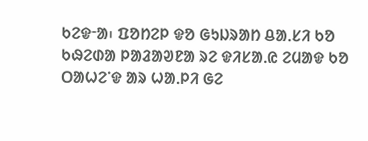ᱠᱮᱫᱼᱟ᱾ ᱯᱚᱴᱮᱞ ᱫᱚ ᱜᱩᱡᱨᱟᱴ ᱪᱟᱹᱥᱤ ᱠᱚ ᱠᱷᱮᱰᱟ ᱞᱟᱲᱟᱣᱱᱟ ᱨᱮ ᱫᱤᱥᱟᱹᱭ ᱮᱢᱟᱫ ᱠᱚ ᱛᱟᱦᱮᱸᱫ ᱟᱨ ᱦᱟᱹᱞᱤ ᱜᱮ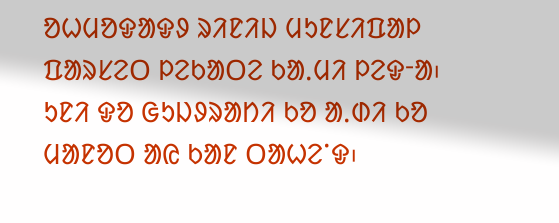ᱚᱦᱢᱚᱫᱟᱫᱽ ᱨᱤᱱᱤᱡ ᱢᱩᱱᱥᱤᱯᱟᱞ ᱯᱟᱨᱥᱮᱛ ᱞᱮᱠᱟᱛᱮ ᱠᱟᱹᱢᱤ ᱞᱮᱫᱼᱟ᱾ ᱩᱱᱤ ᱫᱚ ᱜᱩᱡᱽᱨᱟᱴᱤ ᱠᱚ ᱟᱹᱰᱤ ᱠᱚ ᱢᱟᱱᱚᱛ ᱟᱭ ᱠᱟᱱ ᱛᱟᱦᱮᱸᱫ᱾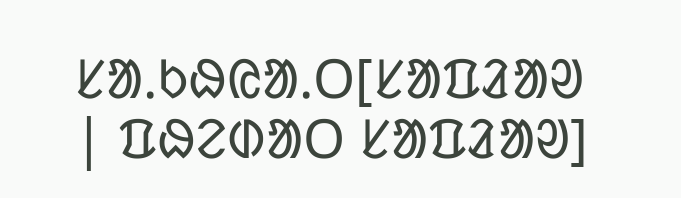ᱥᱟᱹᱠᱷᱭᱟᱹᱛ[ᱥᱟᱯᱲᱟᱣ | ᱯᱷᱮᱰᱟᱛ ᱥᱟᱯᱲᱟᱣ]